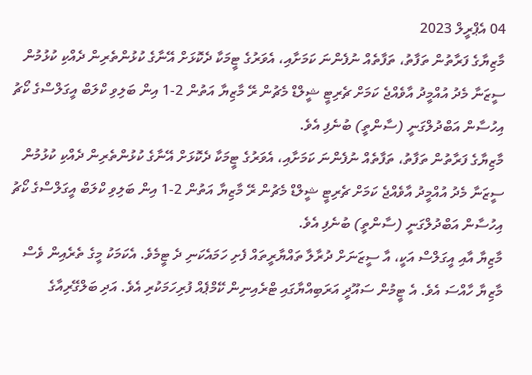04 އެޕްރީލް 2023
މާޒިޔާގެ ފަރާތުން ތަފާތު، ތަފާތެއް ނުފެންނަ ކަމަށާއި، އެވަރުގެ ޓީމަކާ ދެކޮޅަށް އޭނާގެ ކުޅުންތެރިން ދެއްކި ކުޅުމުން ސީޒަނާ މެދު އުއްމީދު އާވެއްޖެ ކަމަށް ޗެރިޓީ ޝީލްޑް މެޗުން ރޭ މާޒިޔާ އަތުން 2-1 އިން ބަލިވި ކްލަބް އީގަލްސްގެ ކޯޗު އިހުސާން އަބްދުލްގަނީ (ސާންތީ) ބުނެފި އެވެ.
މާޒިޔާގެ ފަރާތުން ތަފާތު، ތަފާތެއް ނުފެންނަ ކަމަށާއި، އެވަރުގެ ޓީމަކާ ދެކޮޅަށް އޭނާގެ ކުޅުންތެރިން ދެއްކި ކުޅުމުން ސީޒަނާ މެދު އުއްމީދު އާވެއްޖެ ކަމަށް ޗެރިޓީ ޝީލްޑް މެޗުން ރޭ މާޒިޔާ އަތުން 2-1 އިން ބަލިވި ކްލަބް އީގަލްސްގެ ކޯޗު އިހުސާން އަބްދުލްގަނީ (ސާންތީ) ބުނެފި އެވެ.
މާޒިޔާ އާއި އީގަލްސް އަކީ، އާ ސީޒަނަށް ދުރާލާ ތައްޔާރީތައް ފެށި ހަމައެކަނި ދެ ޓީމެވެ. އެކަމަކު މީގެ ތެރެއިން ވެސް މާޒިޔާ ހާއްސަ އެވެ. އެ ޓީމުން ސައޫދީ އަރަބިއްޔާގައި ޓްރެއިނިން ކޭމްޕެއް ފުރިހަމަކުރި އެވެ. އަދި ބަލްގޭރިއާގެ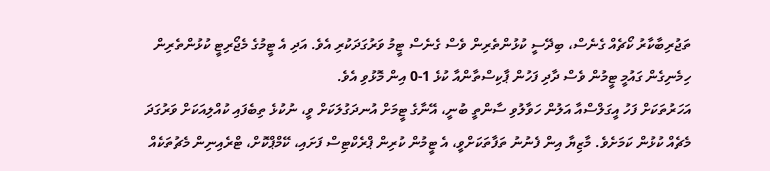ތަޖުރިބާކާރު ކޯޗެއް ގެނެސް، ބިދޭސީ ކުޅުންތެރިން ވެސް ގެނެސް ޓީމު ވަރުގަދަކުރި އެވެ. އަދި އެ ޓީމުގެ މެޖޯރިޓީ ކުޅުންތެރިން ހިމެނިގެން ގައުމީ ޓީމުން ވެސް ދާދި ފަހުން ޕާކިސްތާންއާ ކުޅެ 1-0 އިން މޮޅުވި އެވެ.
އަހަރުތަކަށް ފަހު އީގަލްސްއާ އަލުން ހަވާލުވި ސާންތީ ބުނީ، އޭނާގެ ޓީމަށް އުނދަގުލަކަށް ވީ، ނުކުޅެ ތިބެފައި ކުއްލިއަކަށް ވަރުގަދަ މެޗެއް ކުޅުން ކަމަށެވެ. މާޒިޔާ އިން ފެނުނު ތަފާތަކަށްވީ، އެ ޓީމުން ކުރިން ޕްރެކްޓިސް ފަށައި، ކޭމްޕްކޮށް، ޓްރެއިނިން މެޗުތަކެއް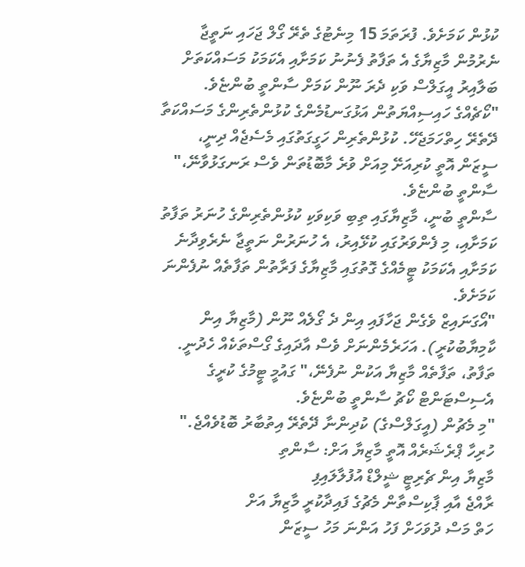ކުޅުން ކަމަށެވެ. ފުރަތަމަ 15 މިނެޓުގެ ތެރޭ ގޯލް ޖަހައި ނަތީޖާ ނެރުމުން މާޒިޔާގެ އެ ތަފާތު ފެނުނު ކަމަށާއި އެކަމަކު މަސައްކަތަށް ބަލާއިރު އީގަލްސް ވަކި ދެރަ ނޫން ކަމަށް ސާންތީ ބުންޏެވެ.
"ކޯޗެއްގެ ހައިސިއްޔަތުން އަޅުގަނޑުމެންގެ ކުޅުންތެރިންގެ މަސައްކަތާ ދޭތެރޭ ހިތްހަމަޖެހޭ. ކުޅުންތެރިން ހަގީގަތުގައި މެސެޖެއް ދިނީ، ސީޒަން އޮތީ ކުރިއަށޭ މިއަށް ވުރެ މާބޮޑުތަން ވެސް ރަނގަޅުވާނޭ،" ސާންތީ ބުންޏެވެ.
ސާންތީ ބުނީ، މާޒިޔާގައި ތިބި ވަކިވަކި ކުޅުންތެރިންގެ ހުނަރު ތަފާތު ކަމަށާއި، މި ފެންވަރުގައި ކުޅޭއިރު، އެ ހުނަރުން ނަތީޖާ ނެރެވިދާނެ ކަމަށާއި އެކަމަކު ޓީމެއްގެ ގޮތުގައި މާޒިޔާގެ ފަރާތުން ތަފާތެއް ނުފެންނަ ކަމަށެވެ.
"އޯގަނައިޒް ވެގެން ޖަހާފައި އިން ދެ ގޯލެއް ނޫން (މާޒިޔާ އިން ކާމިޔާބުކުރީ). އަހަރެމެންނަށް ވެސް އާދައިގެ ގޯސްތަކެއް ހެދުނީ. ތަފާތު، ތަފާތެއް މާޒިޔާ އަކުން ނުފެނޭ،" ގައުމީ ޓީމުގެ ކުރީގެ އެސިސްޓަންޓް ކޯޗު ސާންތީ ބުންޏެވެ.
"މި މެޗުން (އީގަލްސްގެ) ކުދިންނާ ދޭތެރޭ އިތުބާރު ބޮޑުވެއްޖެ."
ހުރިހާ ޕްރެޝަރެއް އޮތީ މާޒިޔާ އަށް: ސާންތި
މާޒިޔާ އިން ޗެރިޓީ ޝީލްޑް އުފުލާލައިފި
ރާއްޖެ އާއި ޕާކިސްތާން މެޗުގެ ފައިދާކުރީ މާޒިޔާ އަށް
ހަތް މަސް ދުވަހަށް ފަހު އަންނަ މަހު ސީޒަން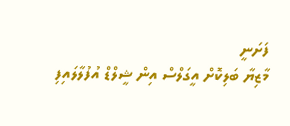ފަށަނީ
މާޒިޔާ ބަލިކޮށް އީގަލްސް އިން ޝީލްޑް އުފުލާލައިފި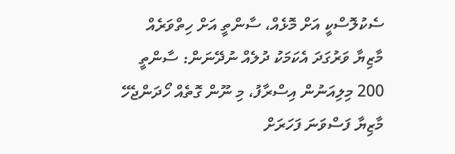ސެކުލޮސްކީ އަށް މޮޅެއް، ސާންތީ އަށް ހިތްވަރެއް
މާޒިޔާ ވަރުގަދަ އެކަމަކު ދުލެއް ނުދޭނަން: ސާންތީ
200 މިލިއަނުން އިސްރާފު، މި ނޫން ގޮތެއް ހޯދަންޖެހޭ
މާޒިޔާ ފަސްވަނަ ފަހަރަށް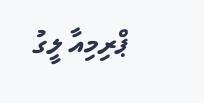ޕްރިމިއާ ލީގު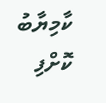ކާމިޔާބު ކޮށްފި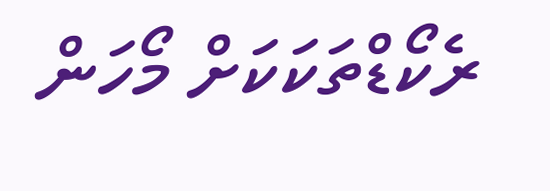ރެކޯޑްތަކަކަށް މޯހަން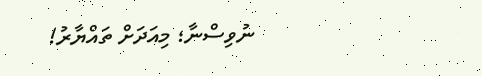ނުވިސްނާ؛ މިއަދަށް ތައްޔާރު!